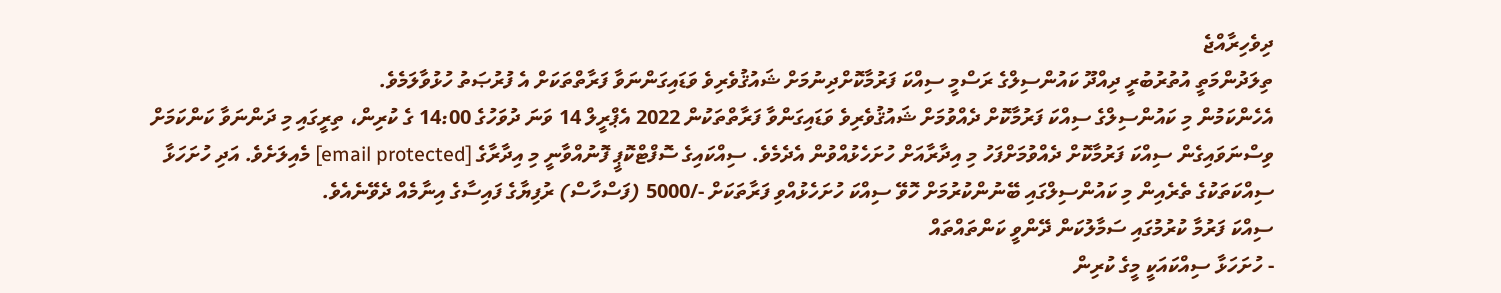ދިވެހިރާއްޖެ
ތިލަދުންމަތީ އުތުރުބުރީ ދިއްދޫ ކައުންސިލްގެ ރަސްމީ ސިއްކަ ފަރުމާކޮށްދިނުމަށް ޝައުޤުވެރިވެ ވަޑައިގަންނަވާ ފަރާތްތަކަށް އެ ފުރުޞަތު ހުޅުވާލަމެވެ.
އެހެންކަމުން މި ކައުންސިލްގެ ސިއްކަ ފަރުމާކޮށް ދެއްވުމަށް ޝައުޤުވެރިވެ ވަޑައިގަންވާ ފަރާތްތަކުން 2022 އެޕްރީލް 14 ވަނަ ދުވަހުގެ 14:00 ގެ ކުރިން، ތިރީގައި މި ދަންނަވާ ކަންކަމަށް ވިސްނަވައިގެން ސިއްކަ ފަރުމާކޮށް ދެއްވުމަށްފަހު މި އިދާރާއަށް ހުށަހެޅުއްވުން އެދެމެވެ. ސިއްކައިގެ ސޮފްޓްކޮޕީ ފޮނުއްވާނީ މި އިދާރާގެ [email protected] މެއިލަށެވެ. އަދި ހުށަހަޅާ ސިއްކަތަކުގެ ތެރެއިން މި ކައުންސިލްގައި ބޭނުންކުރުމަށް ހޮވޭ ސިއްކަ ހުށަހެޅުއްވި ފަރާތަކަށް -/5000 (ފަސްހާސް) ރުފިޔާގެ ފައިސާގެ އިނާމެއް ދެވޭނެއެވެ.
ސިއްކަ ފަރުމާ ކުރުމުގައި ސަމާލުކަން ދޭންވީ ކަންތައްތައް
- ހުށަހަޅާ ސިއްކައަކީ މީގެ ކުރިން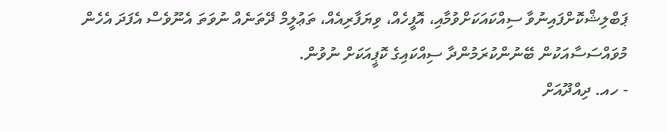ޕަބްލިޝްކޮށްފައިނުވާ ސިއްކައަކަށްވުމާއި، އޮފީހެއް، ވިޔަފާރިއެއް، ތަޢުލީމް ދޭތަނެއް ނުވަތަ އެނޫވެސް އެފަދަ އެހެން މުވައްސަސާއަކުން ބޭނުންކުރަމުންދާ ސިއްކައިގެ ކޮޕީއަކަށް ނުވުން.
- ހއ. ދިއްދޫއަށް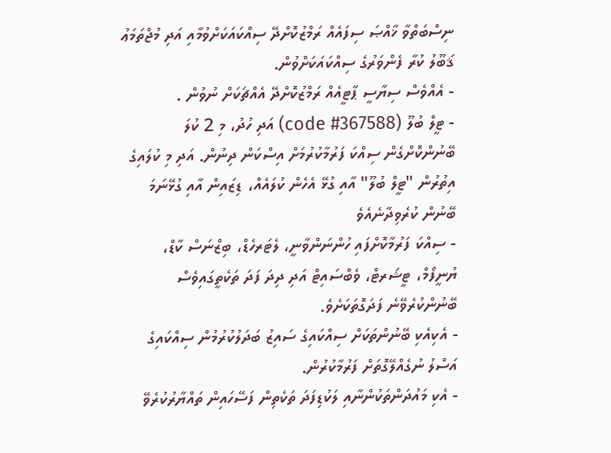ނިސްބަތްވާ ޚާއްޞަ ސިފައެއް ރަމްޒުކޮށްދޭ ސިއްކައަކަށްވުމާއި އަދި މުޖްތަމަޢު ޤަބޫލު ކުރާ ފެންވަރުގެ ސިއްކައަކަށްވުން.
- އެއްވެސް ސިޔާސީ ޕާޓީއެއް ރަމްޒުކޮށްދޭ އެއްޗަކަށް ނުވުން .
- ޓީލް ބުލޫ (code #367588) އަދި ހުދު، މި 2 ކުލަ ބޭނުންކޮށްގެން ސިއްކަ ފަރުމާކުރުމަށް އިސްކަން ދިނުން. އަދި މި ކުލައިގެ އިތުރުން "ޓީލް ބުލޫ" އާއި ގުޅޭ އެހެން ކުލައެއް، ޑިޒައިން އާއި ގުޅޭނަމަ ބޭނުން ކުރެވިދާނެއެވެ
- ސިއްކަ ފަރުމާކޮށްފައި ހުންނަންވާނީ، ލެޓަރހެޑް، ބިޒްނަސް ކާޑް، ޔުނީފޯމް، ޓީޝަރޓް، ވެބްސައިޓް އަދި ދިދަ ފަދަ ތަކެތީގައިވެސް ބޭނުންކުރެވޭނެ ފަދަގޮތަކަށެވެ.
- އެކިއެކި ބޭނުންތަކަށް ސިއްކައިގެ ސައިޒު ބަދަލުކުރުމުން ސިއްކައިގެ އަސްލު ނުގެއްލޭގޮތަށް ފަރުމާކުރުން.
- އެކި މައުދަންތަކުންނާއި ލަކުޑިފަދަ ތަކެތިން ފަސޭހައިން ތައްޔާރުކުރެވޭ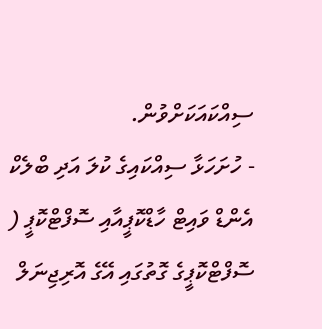ސިއްކައަކަށްވުން.
- ހުށަހަޅާ ސިއްކައިގެ ކުލަ އަދި ބްލެކް އެންޑް ވައިޓް ހާޑްކޮޕީއާއި ސޮފްޓްކޮޕީ ( ސޮފްޓްކޮޕީގެ ގޮތުގައި އޭގެ އޮރިޖިނަލް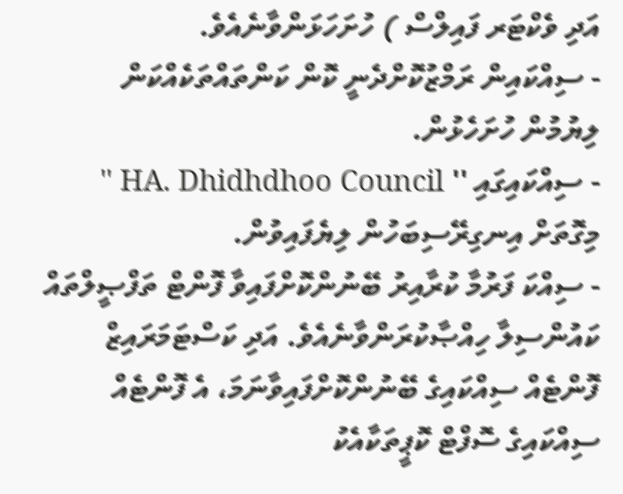އަދި ވެކްޓަރ ފައިލްސް ) ހުށަހަޅަންވާނެއެވެ.
- ސިއްކައިން ރަމްޒުކޮށްދެނީ ކޮން ކަންތައްތަކެއްކަން ލިޔުމުން ހުށަހެޅުން.
- ސިއްކައިގައި '' HA. Dhidhdhoo Council '' މިގޮތަށް އިނގިރޭސިބަހުން ލިޔެފައިވުން.
- ސިއްކަ ފަރުމާ ކުރާއިރު ބޭނުންކޮށްފައިވާ ފޮންޓް ތަފްޞީލްތައް ކައުންސިލާ ހިއްޞާކުރަންވާނެއެވެ. އަދި ކަސްޓަމަރައިޒް ފޮންޓެއް ސިއްކައިގެ ބޭނުންކޮށްފައިވާނަމަ، އެ ފޮންޓެއް ސިއްކައިގެ ސޮފްޓް ކޮޕީތަކާއެކު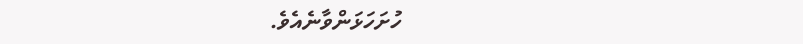ހުށަހަޅަންވާނެއެވެ.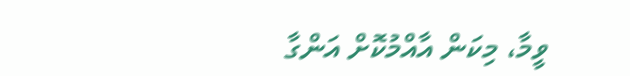ވީމާ، މިކަން އާއްމުކޮށް އަންގާ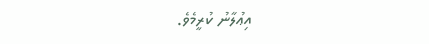އިޢުލާނު ކުރީމެވެ.